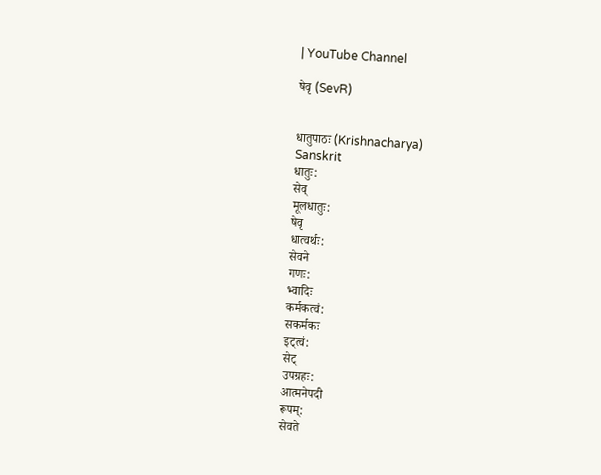| YouTube Channel

षेवृ (SevR)


धातुपाठः (Krishnacharya)
Sanskrit
धातुः:
सेव्
मूलधातुः:
षेवृ
धात्वर्थः:
सेवने
गणः:
भ्वादिः
कर्मकत्वं:
सकर्मकः
इट्त्वं:
सेट्
उपग्रहः:
आत्मनेपदी
रूपम्:
सेवते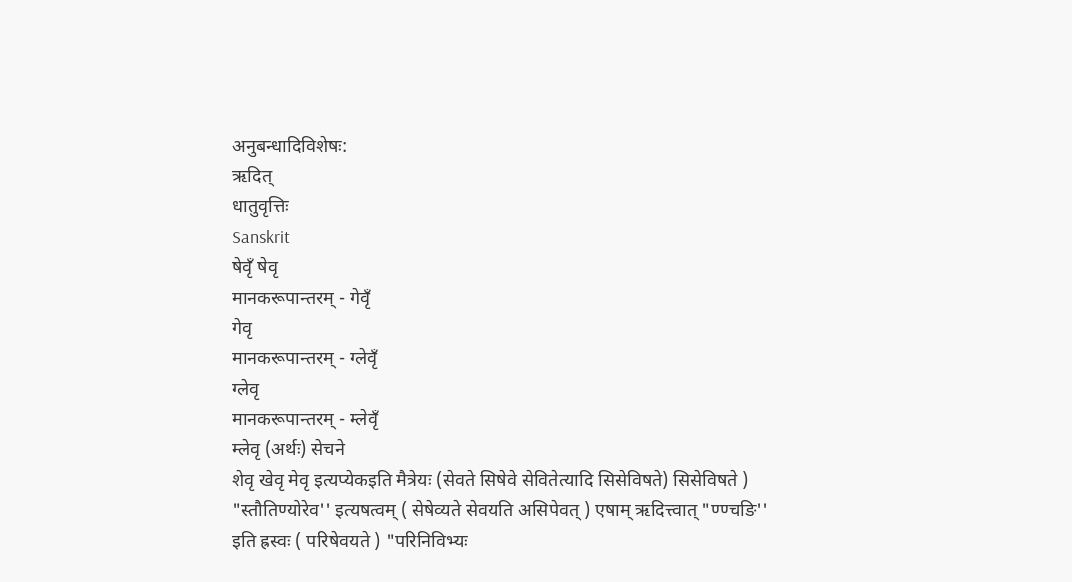अनुबन्धादिविशेषः:
ऋदित्
धातुवृत्तिः
Sanskrit
षेवृँ षेवृ
मानकरूपान्तरम् - गेवृँ
गेवृ
मानकरूपान्तरम् - ग्लेवृँ
ग्लेवृ
मानकरूपान्तरम् - म्लेवृँ
म्लेवृ (अर्थः) सेचने
शेवृ खेवृ मेवृ इत्यप्येकइति मैत्रेयः (सेवते सिषेवे सेवितेत्यादि सिसेविषते) सिसेविषते ) "स्तौतिण्योरेव'' इत्यषत्वम् ( सेषेव्यते सेवयति असिपेवत् ) एषाम् ऋदित्त्वात् "ण्ण्चङि'' इति ह्रस्वः ( परिषेवयते ) "परिनिविभ्यः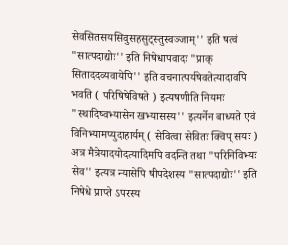सेवसितसयसिवुसहसुट्स्तुस्वञ्जाम्'' इति षत्वं "सात्पदाद्योः'' इति निषेधापवादः "प्राक् सिताददव्यवायेपि'' इति वचनात्पर्यषेवतेत्यादावपि भवति ( परिषिषेविषते ) इत्यषणीति नियमः "स्थादिष्वभ्यासेन खभ्यासस्य'' इत्यर्नेन बाध्यते एवं विनिभ्यामप्युदाहार्यम् ( सेवित्वा सेवितः क्विप् सयः ) अत्र मैत्रेयादयोदत्यादिमपि वदन्ति तथा "परिनिविभ्यः सेव'' इत्यत्र न्यासेपि षीपदेशस्य "सात्पदाद्योः'' इति निषेधे प्राप्ते ऽपरस्य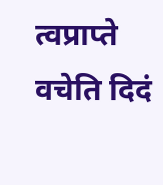त्वप्राप्ते वचेति दिदं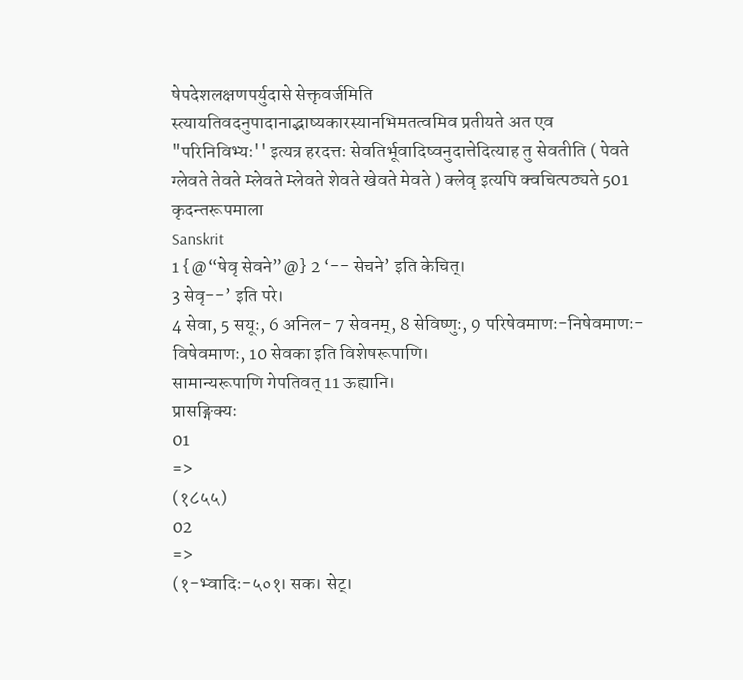षेपदेशलक्षणपर्युदासे सेक्तृवर्जमिति स्त्यायतिवदनुपादानाद्भाष्यकारस्यानभिमतत्वमिव प्रतीयते अत एव "परिनिविभ्यः'' इत्यत्र हरदत्तः सेवतिर्भूवादिष्वनुदात्तेदित्याह तु सेवतीति ( पेवते ग्लेवते तेवते म्लेवते म्लेवते शेवते खेवते मेवते ) क्लेवृ इत्यपि क्वचित्पठ्यते 501
कृदन्तरूपमाला
Sanskrit
1 {@“षेवृ सेवने”@} 2 ‘-- सेचने’ इति केचित्।
3 सेवृ--’ इति परे।
4 सेवा, 5 सयूः, 6 अनिल- 7 सेवनम्, 8 सेविष्णुः, 9 परिषेवमाणः-निषेवमाणः-विषेवमाणः, 10 सेवका इति विशेषरूपाणि।
सामान्यरूपाणि गेपतिवत् 11 ऊह्यानि।
प्रासङ्गिक्यः
01
=>
(१८५५)
02
=>
(१-भ्वादिः-५०१। सक। सेट्।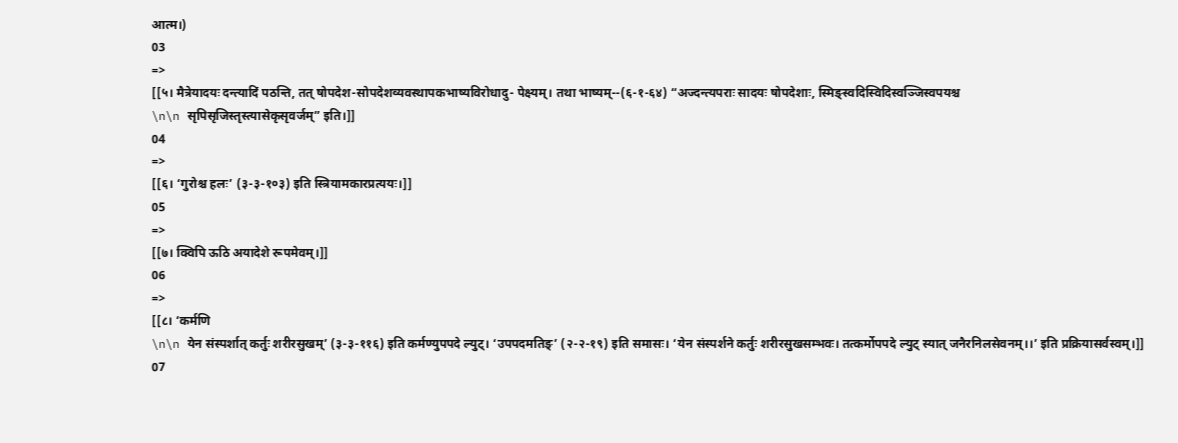आत्म।)
03
=>
[[५। मैत्रेयादयः दन्त्यादिं पठन्ति, तत् षोपदेश-सोपदेशव्यवस्थापकभाष्यविरोधादु- पेक्ष्यम्। तथा भाष्यम्--(६-१-६४) “अज्दन्त्यपराः सादयः षोपदेशाः, स्मिङ्स्वदिस्विदिस्वञ्जिस्वपयश्च
\n\n सृपिसृजिस्तृस्त्यासेकृसृवर्जम्” इति।]]
04
=>
[[६। ‘गुरोश्च हलः’ (३-३-१०३) इति स्त्रियामकारप्रत्ययः।]]
05
=>
[[७। क्विपि ऊठि अयादेशे रूपमेवम्।]]
06
=>
[[८। ‘कर्मणि
\n\n येन संस्पर्शात् कर्तुः शरीरसुखम्’ (३-३-११६) इति कर्मण्युपपदे ल्युट्। ‘उपपदमतिङ्’ (२-२-१९) इति समासः। ‘येन संस्पर्शने कर्तुः शरीरसुखसम्भवः। तत्कर्मोपपदे ल्युट् स्यात् जनैरनिलसेवनम्।।’ इति प्रक्रियासर्वस्वम्।]]
07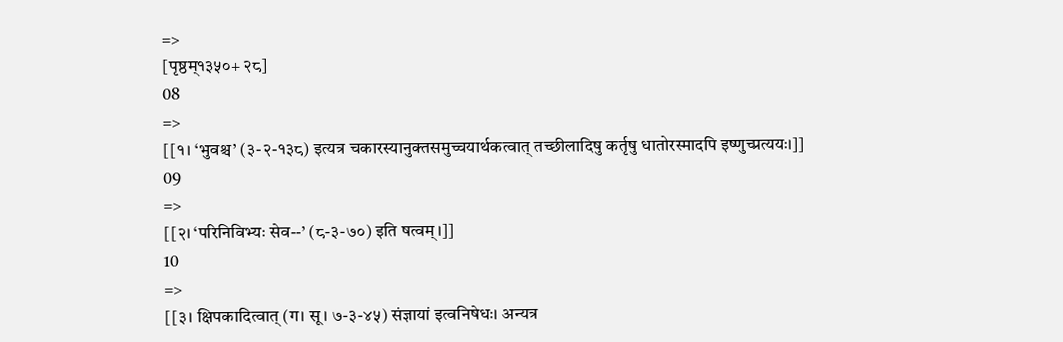=>
[पृष्ठम्१३५०+ २८]
08
=>
[[१। ‘भुवश्च’ (३-२-१३८) इत्यत्र चकारस्यानुक्तसमुच्चयार्थकत्वात् तच्छीलादिषु कर्तृषु धातोरस्मादपि इष्णुच्प्रत्ययः।]]
09
=>
[[२। ‘परिनिविभ्यः सेव--’ (८-३-७०) इति षत्वम्।]]
10
=>
[[३। क्षिपकादित्वात् (ग। सू। ७-३-४५) संज्ञायां इत्वनिषेधः। अन्यत्र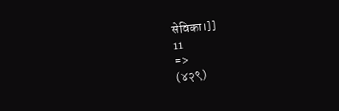सेविका।]]
11
=>
(४२९)